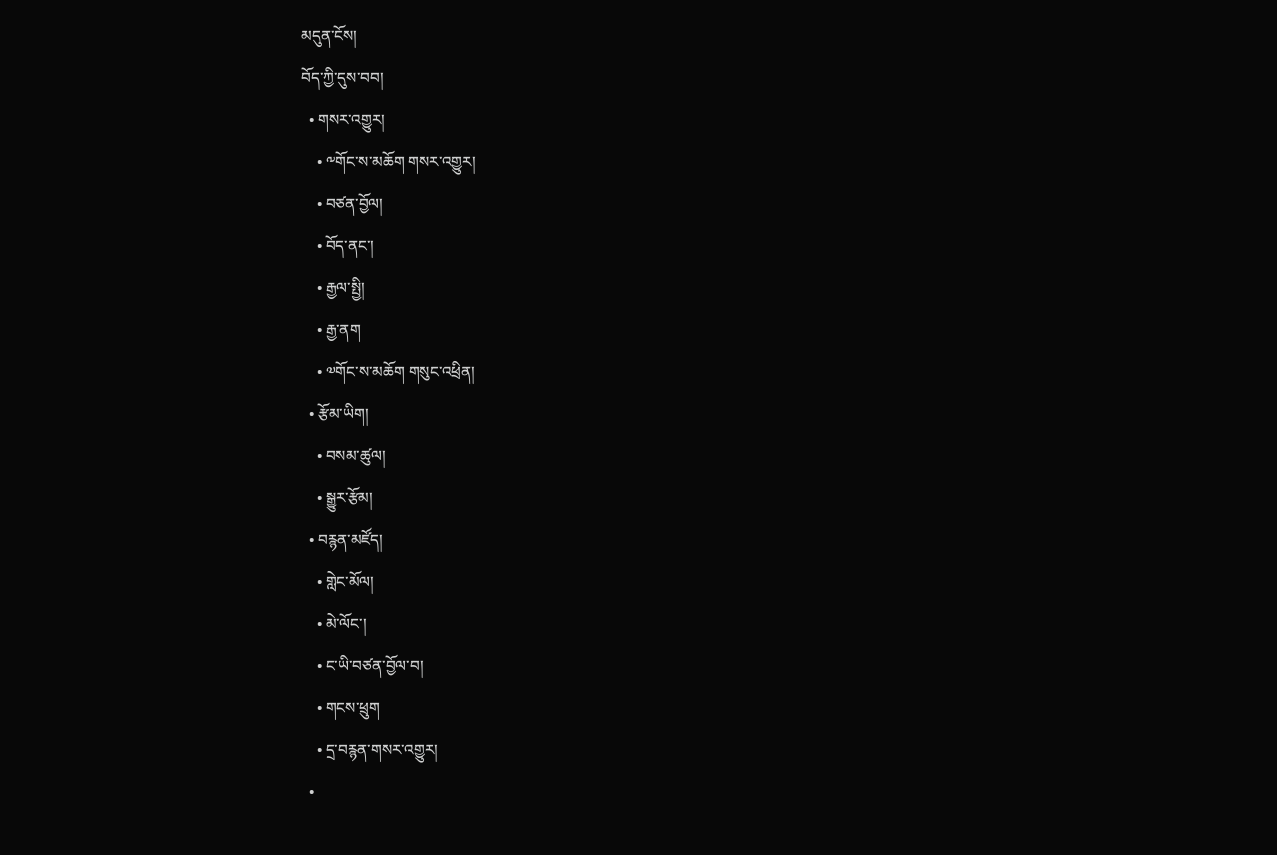མདུན་ངོས།
བོད་ཀྱི་དུས་བབ།
  • གསར་འགྱུར།
    • ༸གོང་ས་མཆོག གསར་འགྱུར།
    • བཙན་བྱོལ།
    • བོད་ནང་།
    • རྒྱལ་སྤྱི།
    • རྒྱ་ནག
    • ༧གོང་ས་མཆོག གསུང་འཕྲིན།
  • རྩོམ་ཡིག།
    • བསམ་ཚུལ།
    • སྒྱུར་རྩོམ།
  • བརྙན་མཛོད།
    • གླེང་མོལ།
    • མེ་ལོང་།
    • ང་ཡི་བཙན་བྱོལ་བ།
    • གངས་ཕྲུག
    • དྲ་བརྙན་གསར་འགྱུར།
  •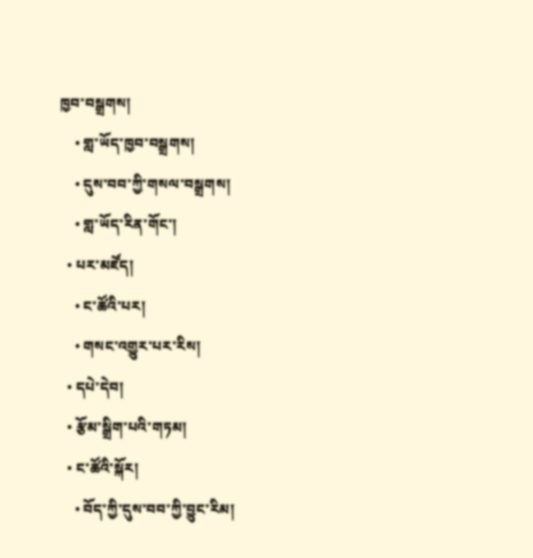ཁྱབ་བསྒྲགས།
    • གླ་ཡོད་ཁྱབ་བསྒྲགས།
    • དུས་བབ་ཀྱི་གསལ་བསྒྲགས།
    • གླ་ཡོད་རིན་གོང་།
  • པར་མཛོད།
    • ང་ཚོའི་པར།
    • གསང་འགྱུར་པར་རིས།
  • དཔེ་དེབ།
  • རྩོམ་སྒྲིག་པའི་གཏམ།
  • ང་ཚོའི་སྐོར།
    • བོད་ཀྱི་དུས་བབ་ཀྱི་བྱུང་རིམ།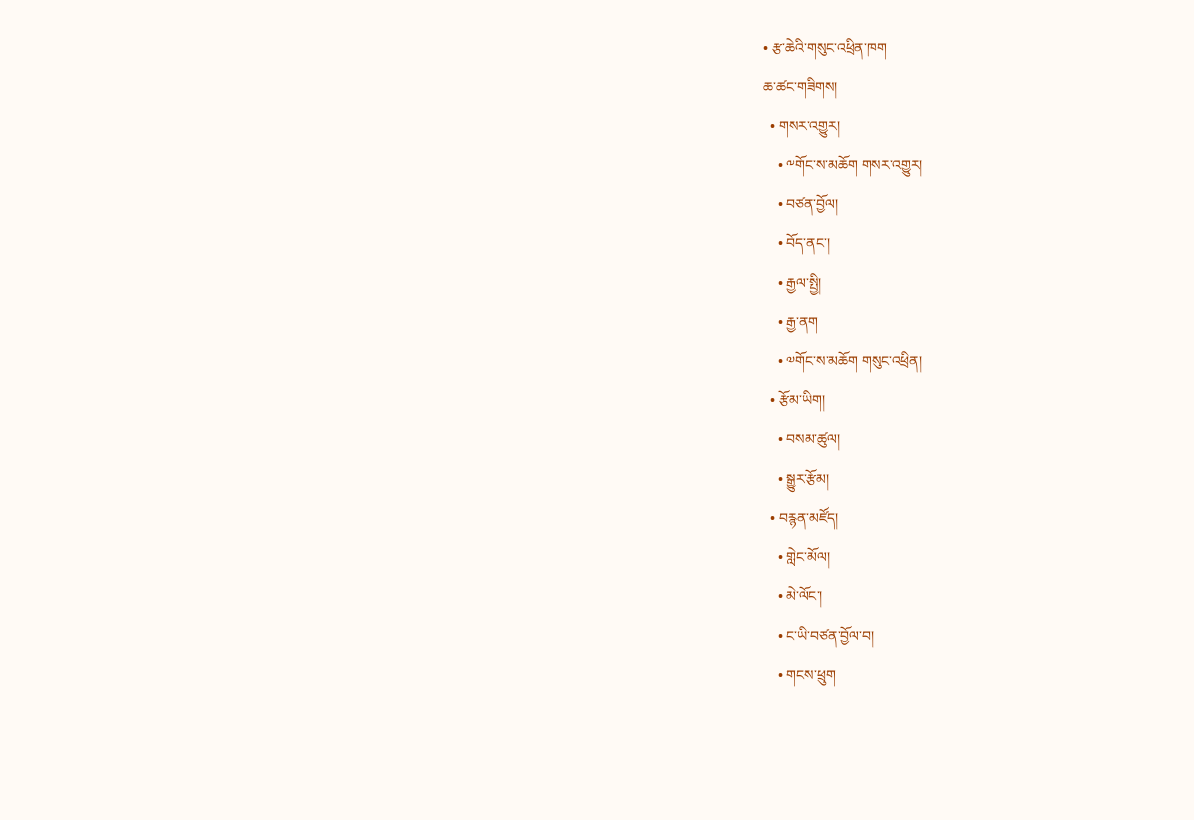• རྩ་ཆེའི་གསུང་འཕྲིན་ཁག
ཆ་ཚང་གཟིགས།
  • གསར་འགྱུར།
    • ༸གོང་ས་མཆོག གསར་འགྱུར།
    • བཙན་བྱོལ།
    • བོད་ནང་།
    • རྒྱལ་སྤྱི།
    • རྒྱ་ནག
    • ༧གོང་ས་མཆོག གསུང་འཕྲིན།
  • རྩོམ་ཡིག།
    • བསམ་ཚུལ།
    • སྒྱུར་རྩོམ།
  • བརྙན་མཛོད།
    • གླེང་མོལ།
    • མེ་ལོང་།
    • ང་ཡི་བཙན་བྱོལ་བ།
    • གངས་ཕྲུག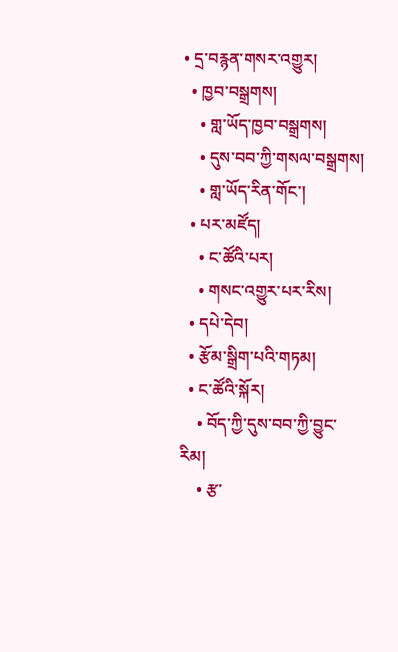• དྲ་བརྙན་གསར་འགྱུར།
  • ཁྱབ་བསྒྲགས།
    • གླ་ཡོད་ཁྱབ་བསྒྲགས།
    • དུས་བབ་ཀྱི་གསལ་བསྒྲགས།
    • གླ་ཡོད་རིན་གོང་།
  • པར་མཛོད།
    • ང་ཚོའི་པར།
    • གསང་འགྱུར་པར་རིས།
  • དཔེ་དེབ།
  • རྩོམ་སྒྲིག་པའི་གཏམ།
  • ང་ཚོའི་སྐོར།
    • བོད་ཀྱི་དུས་བབ་ཀྱི་བྱུང་རིམ།
    • རྩ་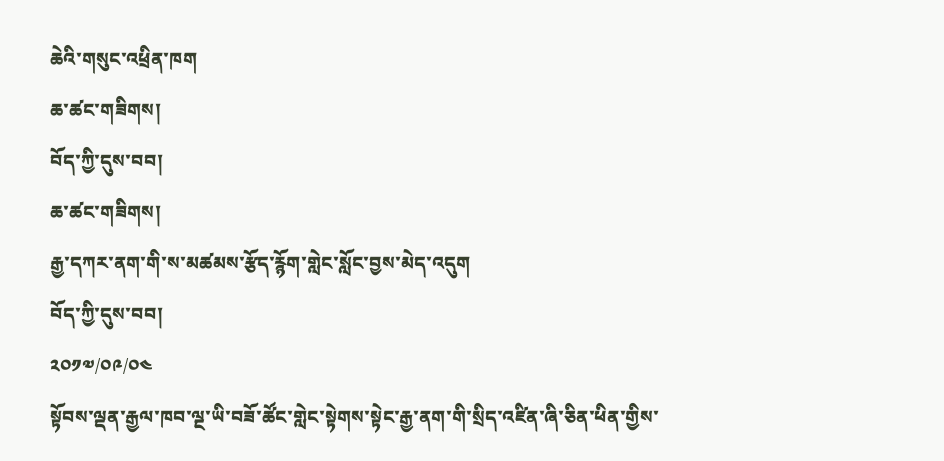ཆེའི་གསུང་འཕྲིན་ཁག
ཆ་ཚང་གཟིགས།
བོད་ཀྱི་དུས་བབ།
ཆ་ཚང་གཟིགས།
རྒྱ་དཀར་ནག་གི་ས་མཚམས་རྩོད་རྙོག་གླེང་སློང་བྱས་མེད་འདུག
བོད་ཀྱི་དུས་བབ།
༢༠༡༧/༠༩/༠༤
སྟོབས་ལྡན་རྒྱལ་ཁབ་ལྔ་ཡི་བཟོ་ཚོང་གླེང་སྟེགས་སྟེང་རྒྱ་ནག་གི་སྲིད་འཛིན་ཞི་ཅིན་ཕིན་གྱིས་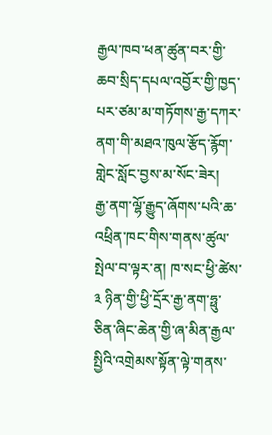རྒྱལ་ཁབ་ཕན་ཚུན་བར་གྱི་ཆབ་སྲིད་དཔལ་འབྱོར་གྱི་ཁྱད་པར་ཙམ་མ་གཏོགས་རྒྱ་དཀར་ནག་གི་མཐའ་ཁུལ་རྩོད་རྙོག་གླེང་སློང་བྱས་མ་སོང་ཟེར།
རྒྱ་ནག་ལྷོ་རྒྱུད་ཞོགས་པའི་ཆ་འཕྲིན་ཁང་གིས་གནས་ཚུལ་སྤེལ་བ་ལྟར་ན། ཁ་སང་ཕྱི་ཚེས་ ༣ ཉིན་གྱི་ཕྱི་དྲོར་རྒྱ་ནག་ཧྥུ་ཅིན་ཞིང་ཆེན་གྱི་ཞ་མིན་རྒྱལ་སྤྱིའི་འགྲེམས་སྟོན་ལྟེ་གནས་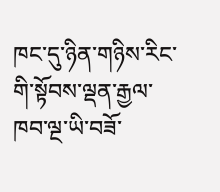ཁང་དུ་ཉིན་གཉིས་རིང་གི་སྟོབས་ལྡན་རྒྱལ་ཁབ་ལྔ་ཡི་བཟོ་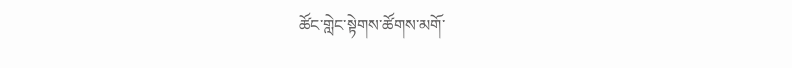ཚོང་གླེང་སྟེགས་ཚོགས་མགོ་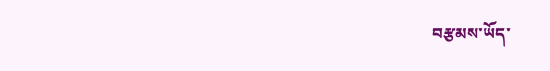བརྩམས་ཡོད་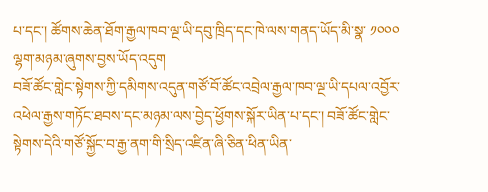པ་དང་། ཚོགས་ཆེན་ཐོག་རྒྱལ་ཁབ་ལྔ་ཡི་དབུ་ཁྲིད་དང་ཁེ་ལས་གནད་ཡོད་མི་སྣ་ ༡༠༠༠ ལྷག་མཉམ་ཞུགས་བྱས་ཡོད་འདུག
བཟོ་ཚོང་གླེང་སྟེགས་ཀྱི་དམིགས་འདུན་གཙོ་བོ་ཚོང་འབྲེལ་རྒྱལ་ཁབ་ལྔ་ཡི་དཔལ་འབྱོར་འཕེལ་རྒྱས་གཏོང་ཐབས་དང་མཉམ་ལས་བྱེད་ཕྱོགས་སྐོར་ཡིན་པ་དང་། བཟོ་ཚོང་གླེང་སྟེགས་དེའི་གཙོ་སྐྱོང་བ་རྒྱ་ནག་གི་སྲིད་འཛིན་ཞི་ཅིན་ཕིན་ཡིན་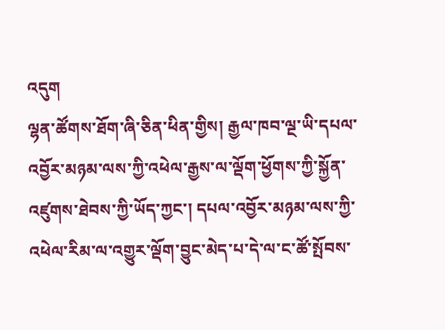འདུག
ལྷན་ཚོགས་ཐོག་ཞི་ཅིན་ཕིན་གྱིས། རྒྱལ་ཁབ་ལྔ་ཡི་དཔལ་འབྱོར་མཉམ་ལས་ཀྱི་འཕེལ་རྒྱས་ལ་ལྡོག་ཕྱོགས་ཀྱི་སྐྱོན་འཛུགས་ཐེབས་ཀྱི་ཡོད་ཀྱང་། དཔལ་འབྱོར་མཉམ་ལས་ཀྱི་འཕེལ་རིམ་ལ་འགྱུར་ལྡོག་བྱུང་མེད་པ་དེ་ལ་ང་ཚོ་སྤོབས་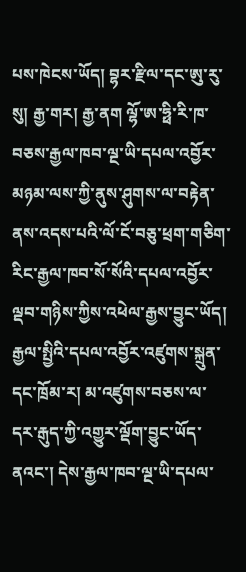པས་ཁེངས་ཡོད། བྷར་རྫིལ་དང་ཨུ་རུ་སུ། རྒྱ་གར། རྒྱ་ནག ལྷོ་ཨ་ཧྥི་རི་ཁ་བཅས་རྒྱལ་ཁབ་ལྔ་ཡི་དཔལ་འབྱོར་མཉམ་ལས་ཀྱི་ནུས་ཤུགས་ལ་བརྟེན་ནས་འདས་པའི་ལོ་ངོ་བཅུ་ཕྲག་གཅིག་རིང་རྒྱལ་ཁབ་སོ་སོའི་དཔལ་འབྱོར་ལྡབ་གཉིས་ཀྱིས་འཕེལ་རྒྱས་བྱུང་ཡོད། རྒྱལ་སྤྱིའི་དཔལ་འབྱོར་འཛུགས་སྐྲུན་དང་ཁྲོམ་ར། མ་འཛུགས་བཅས་ལ་དར་རྒུད་ཀྱི་འགྱུར་ལྡོག་བྱུང་ཡོད་ནའང་། དེས་རྒྱལ་ཁབ་ལྔ་ཡི་དཔལ་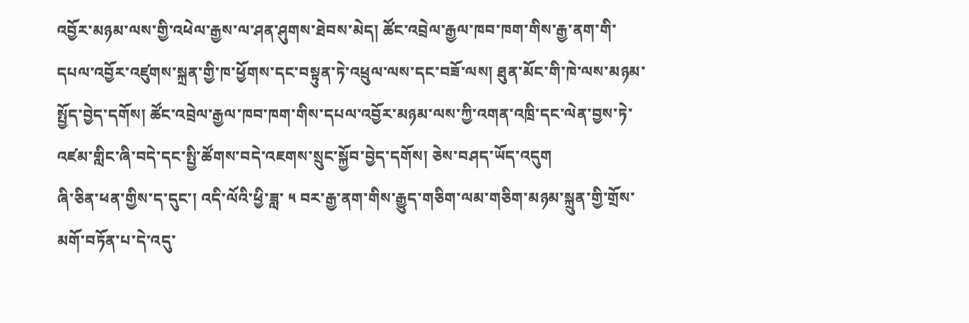འབྱོར་མཉམ་ལས་གྱི་འཕེལ་རྒྱས་ལ་ཤན་ཤུགས་ཐེབས་མེད། ཚོང་འབྲེལ་རྒྱལ་ཁབ་ཁག་གིས་རྒྱ་ནག་གི་དཔལ་འབྱོར་འཛུགས་སྐྲན་གྱི་ཁ་ཕྱོགས་དང་བསྟུན་ཏེ་འཕྲུལ་ལས་དང་བཟོ་ལས། ཐུན་མོང་གི་ཁེ་ལས་མཉམ་སྤྱོད་བྱེད་དགོས། ཚོང་འབྲེལ་རྒྱལ་ཁབ་ཁག་གིས་དཔལ་འབྱོར་མཉམ་ལས་ཀྱི་འགན་འཁྲི་དང་ལེན་བྱས་ཏེ་འཛམ་གླིང་ཞི་བདེ་དང་སྤྱི་ཚོགས་བདེ་འཇགས་སྲུང་སྐྱོབ་བྱེད་དགོས། ཅེས་བཤད་ཡོད་འདུག
ཞི་ཅིན་ཕན་གྱིས་ད་དུང་། འདི་ལོའི་ཕྱི་ཟླ་ ༥ བར་རྒྱ་ནག་གིས་རྒྱུད་གཅིག་ལམ་གཅིག་མཉམ་སྐྲུན་གྱི་གྲོས་མགོ་བཏོན་པ་དེ་འདུ་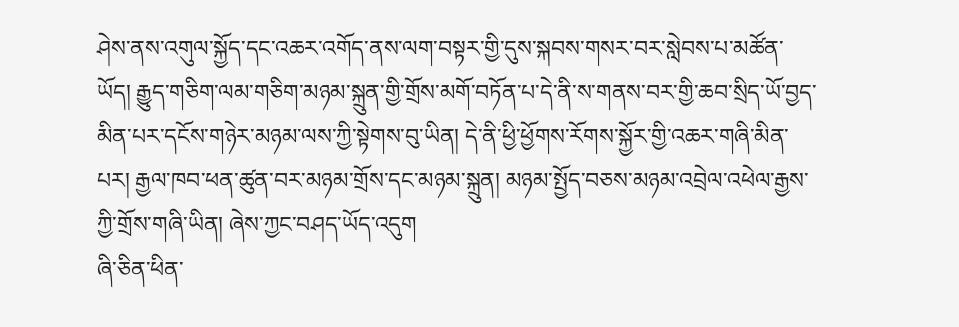ཤེས་ནས་འགུལ་སྐྱོད་དང་འཆར་འགོད་ནས་ལག་བསྟར་གྱི་དུས་སྐབས་གསར་བར་སླེབས་པ་མཚོན་ཡོད། རྒྱུད་གཅིག་ལམ་གཅིག་མཉམ་སྐྲུན་གྱི་གྲོས་མགོ་བཏོན་པ་དེ་ནི་ས་གནས་བར་གྱི་ཆབ་སྲིད་ཡོ་བྱད་མིན་པར་དངོས་གཉེར་མཉམ་ལས་ཀྱི་སྟེགས་བུ་ཡིན། དེ་ནི་ཕྱི་ཕྱོགས་རོགས་སྐྱོར་གྱི་འཆར་གཞི་མིན་པར། རྒྱལ་ཁབ་ཕན་ཚུན་བར་མཉམ་གྲོས་དང་མཉམ་སྐྲུན། མཉམ་སྤྱོད་བཅས་མཉམ་འབྲེལ་འཕེལ་རྒྱས་ཀྱི་གྲོས་གཞི་ཡིན། ཞེས་ཀྱང་བཤད་ཡོད་འདུག
ཞི་ཅིན་ཕིན་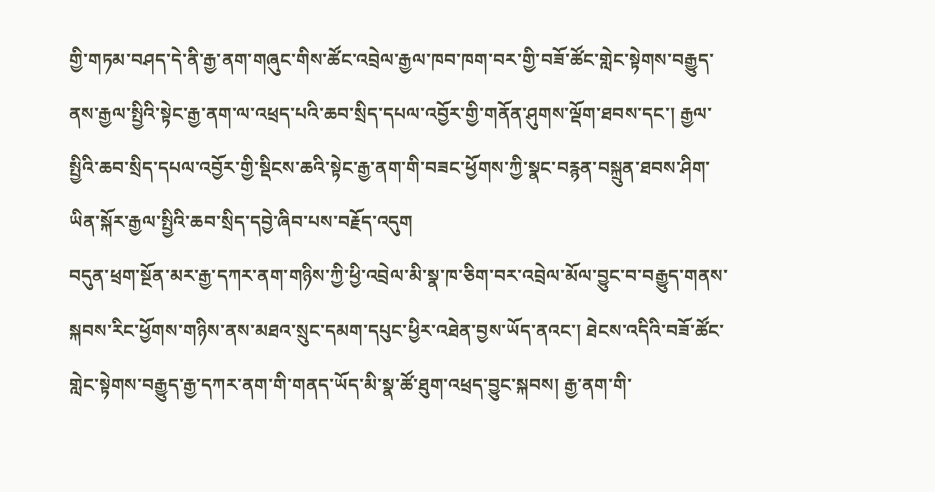གྱི་གཏམ་བཤད་དེ་ནི་རྒྱ་ནག་གཞུང་གིས་ཚོང་འབྲེལ་རྒྱལ་ཁབ་ཁག་བར་གྱི་བཟོ་ཚོང་གླེང་སྟེགས་བརྒྱུད་ནས་རྒྱལ་སྤྱིའི་སྟེང་རྒྱ་ནག་ལ་འཕྲད་པའི་ཆབ་སྲིད་དཔལ་འབྱོར་གྱི་གནོན་ཤུགས་ལྡོག་ཐབས་དང་། རྒྱལ་སྤྱིའི་ཆབ་སྲིད་དཔལ་འབྱོར་གྱི་སྡིངས་ཆའི་སྟེང་རྒྱ་ནག་གི་བཟང་ཕྱོགས་ཀྱི་སྣང་བརྙན་བསྐྲུན་ཐབས་ཤིག་ཡིན་སྐོར་རྒྱལ་སྤྱིའི་ཆབ་སྲིད་དབྱེ་ཞིབ་པས་བརྗོད་འདུག
བདུན་ཕྲག་སྔོན་མར་རྒྱ་དཀར་ནག་གཉིས་ཀྱི་ཕྱི་འབྲེལ་མི་སྣ་ཁ་ཅིག་བར་འབྲེལ་མོལ་བྱུང་བ་བརྒྱུད་གནས་སྐབས་རིང་ཕྱོགས་གཉིས་ནས་མཐའ་སྲུང་དམག་དཔུང་ཕྱིར་འཐེན་བྱས་ཡོད་ནའང་། ཐེངས་འདིའི་བཟོ་ཚོང་གླེང་སྟེགས་བརྒྱུད་རྒྱ་དཀར་ནག་གི་གནད་ཡོད་མི་སྣ་ཚོ་ཐུག་འཕྲད་བྱུང་སྐབས། རྒྱ་ནག་གི་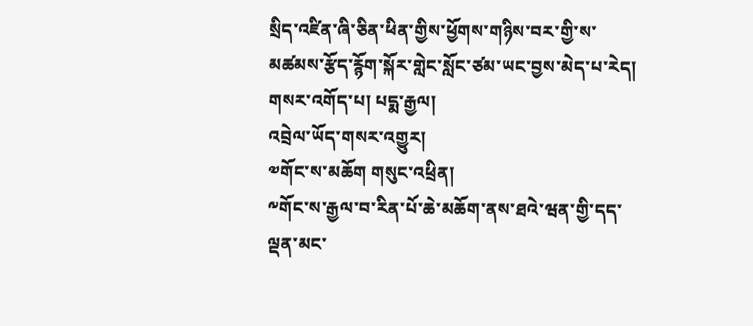སྲིད་འཛིན་ཞི་ཅིན་ཕིན་གྱིས་ཕྱོགས་གཉིས་བར་གྱི་ས་མཚམས་རྩོད་རྙོག་སྐོར་གླེང་སློང་ཙམ་ཡང་བྱས་མེད་པ་རེད།
གསར་འགོད་པ། པདྨ་རྒྱལ།
འབྲེལ་ཡོད་གསར་འགྱུར།
༧གོང་ས་མཆོག གསུང་འཕྲིན།
༸གོང་ས་རྒྱལ་བ་རིན་པོ་ཆེ་མཆོག་ནས་ཐའེ་ཝན་གྱི་དད་ལྡན་མང་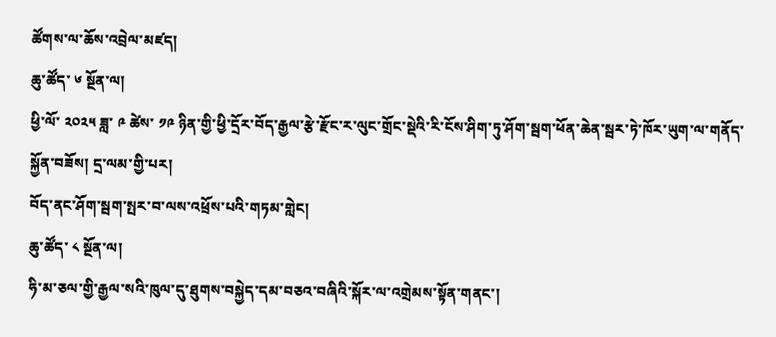ཚོགས་ལ་ཆོས་འབྲེལ་མཛད།
ཆུ་ཚོད་ ༦ སྔོན་ལ།
ཕྱི་ལོ་ ༢༠༢༥ ཟླ་ ༩ ཚེས་ ༡༩ ཉིན་གྱི་ཕྱི་དྲོར་བོད་རྒྱལ་རྩེ་རྫོང་ར་ལུང་གྲོང་སྡེའི་རི་ངོས་ཤིག་ཏུ་ཤོག་སྦག་ཕོན་ཆེན་སྦར་ཏེ་ཁོར་ཡུག་ལ་གནོད་སྐྱོན་བཟོས། དྲ་ལམ་གྱི་པར།
བོད་ནང་ཤོག་སྦག་སྤར་བ་ལས་འཕྲོས་པའི་གཏམ་གླེང།
ཆུ་ཚོད་ ༨ སྔོན་ལ།
ཧི་མ་ཅལ་གྱི་རྒྱལ་སའི་ཁུལ་དུ་ཐུགས་བསྐྱེད་དམ་བཅའ་བཞིའི་སྐོར་ལ་འགྲེམས་སྟོན་གནང་།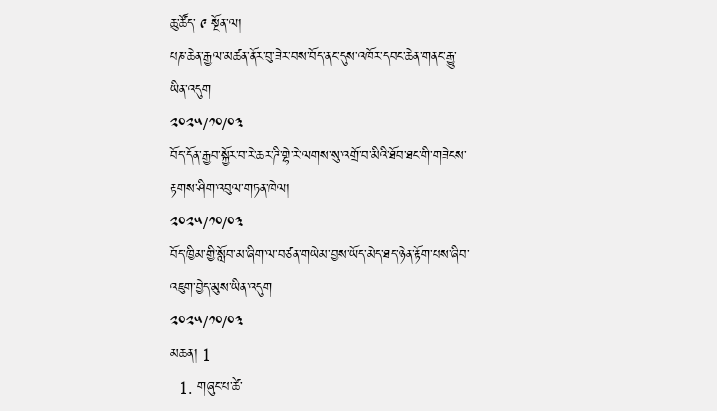ཆུ་ཚོད་ ༩ སྔོན་ལ།
པཎ་ཆེན་རྒྱལ་མཚན་ནོར་བུ་ཟེར་བས་བོད་ནང་དུས་འཁོར་དབང་ཆེན་གནང་རྒྱུ་ཡིན་འདུག
༢༠༢༥/༡༠/༠༣
བོད་དོན་རྒྱབ་སྐྱོར་བ་རེ་ཆར་ཌི་གྷེ་རེ་ལགས་སུ་འགྲོ་བ་མིའི་ཐོབ་ཐང་གི་གཟེངས་རྟགས་ཤིག་འབུལ་གཏན་ཁེལ།
༢༠༢༥/༡༠/༠༣
བོད་ཁྱིམ་གྱི་སློབ་མ་ཞིག་ལ་བཙན་གཡེམ་བྱས་ཡོད་མེད་ཐད་ཉེན་རྟོག་པས་ཞིབ་འཇུག་བྱེད་མུས་ཡིན་འདུག
༢༠༢༥/༡༠/༠༣
མཆན། 1
  1. གཞུང་པ་ཚེ་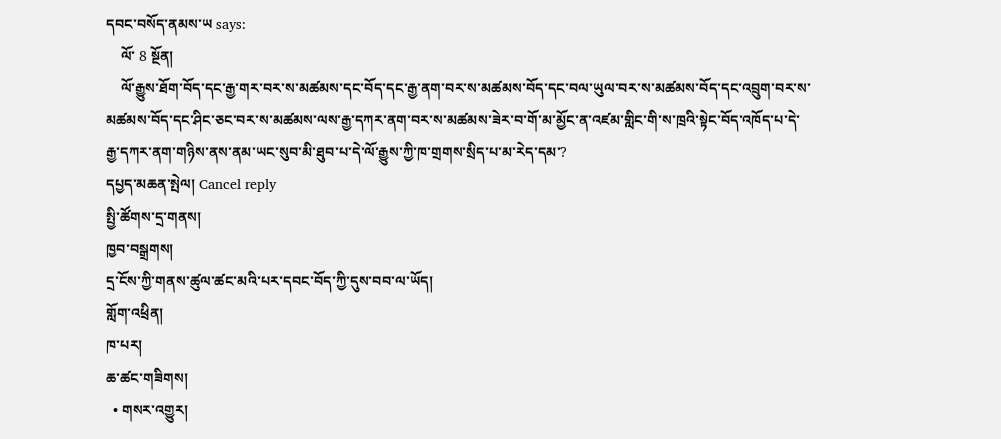དབང་བསོད་ནམས་ཡ says:
    ལོ་ 8 སྔོན།
    ལོ་རྒྱུས་ཐོག་བོད་དང་རྒྱ་གར་བར་ས་མཚམས་དང་བོད་དང་རྒྱ་ནག་བར་ས་མཚམས་བོད་དང་བལ་ཡུལ་བར་ས་མཚམས་བོད་དང་འབྲུག་བར་ས་མཚམས་བོད་དང་ཤིང་ཅང་བར་ས་མཚམས་ལས་རྒྱ་དཀར་ནག་བར་ས་མཚམས་ཟེར་བ་གོ་མ་མྱོང་ན་འཛམ་གླིང་གི་ས་ཁྲའི་སྟེང་བོད་འཁོད་པ་དེ་རྒྱ་དཀར་ནག་གཉིས་ནས་ནམ་ཡང་སུབ་མི་ཐུབ་པ་དེ་ལོ་རྒྱུས་ཀྱི་ཁ་གྲགས་སྲིད་པ་མ་རེད་དམ་?
དཔྱད་མཆན་སྤེལ། Cancel reply
སྤྱི་ཚོགས་དྲ་གནས།
ཁྱབ་བསྒྲགས།
དྲ་ངོས་ཀྱི་གནས་ཚུལ་ཚང་མའི་པར་དབང་བོད་ཀྱི་དུས་བབ་ལ་ཡོད།
གློག་འཕྲིན།
ཁ་པར།
ཆ་ཚང་གཟིགས།
  • གསར་འགྱུར།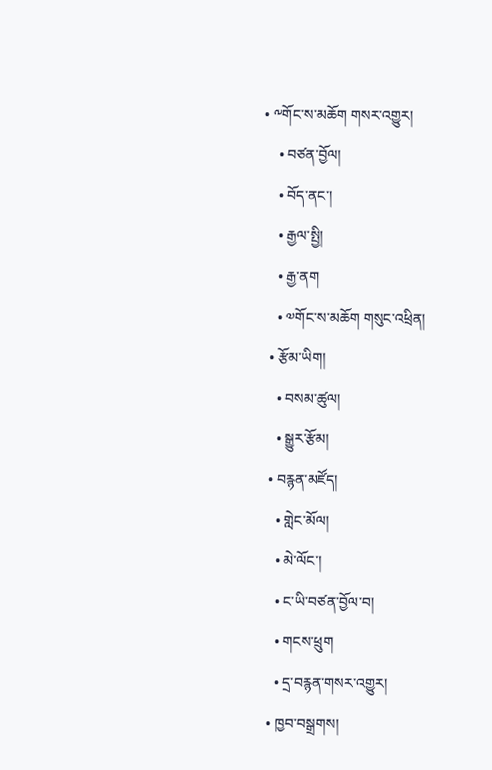• ༸གོང་ས་མཆོག གསར་འགྱུར།
    • བཙན་བྱོལ།
    • བོད་ནང་།
    • རྒྱལ་སྤྱི།
    • རྒྱ་ནག
    • ༧གོང་ས་མཆོག གསུང་འཕྲིན།
  • རྩོམ་ཡིག།
    • བསམ་ཚུལ།
    • སྒྱུར་རྩོམ།
  • བརྙན་མཛོད།
    • གླེང་མོལ།
    • མེ་ལོང་།
    • ང་ཡི་བཙན་བྱོལ་བ།
    • གངས་ཕྲུག
    • དྲ་བརྙན་གསར་འགྱུར།
  • ཁྱབ་བསྒྲགས།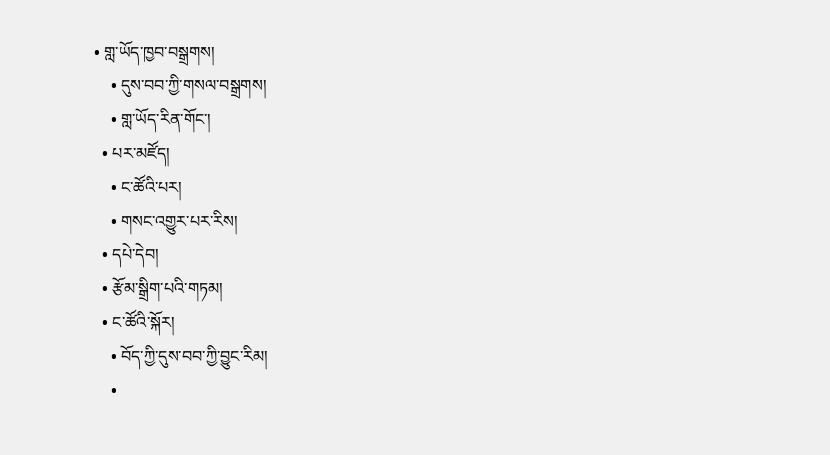• གླ་ཡོད་ཁྱབ་བསྒྲགས།
    • དུས་བབ་ཀྱི་གསལ་བསྒྲགས།
    • གླ་ཡོད་རིན་གོང་།
  • པར་མཛོད།
    • ང་ཚོའི་པར།
    • གསང་འགྱུར་པར་རིས།
  • དཔེ་དེབ།
  • རྩོམ་སྒྲིག་པའི་གཏམ།
  • ང་ཚོའི་སྐོར།
    • བོད་ཀྱི་དུས་བབ་ཀྱི་བྱུང་རིམ།
    •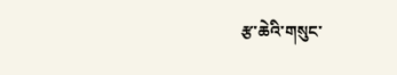རྩ་ཆེའི་གསུང་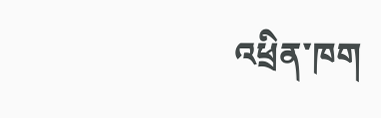འཕྲིན་ཁག